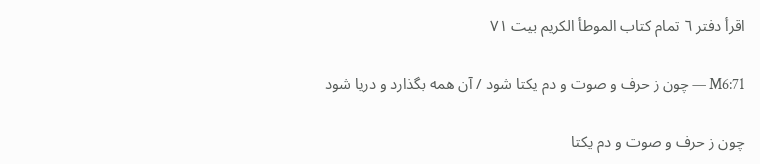اقرأ دفتر ٦ تمام كتاب الموطأ الكريم بيت ٧١

M6:71 — چون ز حرف و صوت و دم یکتا شود / آن همه بگذارد و دریا شود

چون ز حرف و صوت و دم یکتا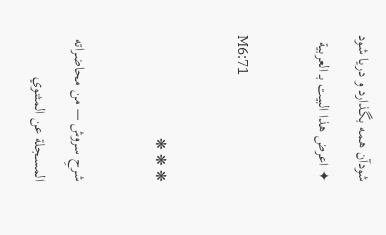شودآن همه بگذارد و دریا شود
✦ اعرض هذا البيت بـ العربية

M6:71

❋ ❋ ❋

شرحِ سروش — من محاضراته المسجلة عن المثنوي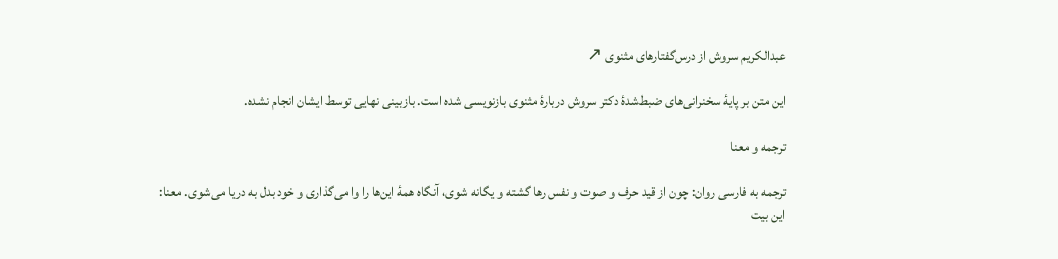عبدالکریم سروش از درس‌گفتارهای مثنوی ↗

این متن بر پایهٔ سخنرانی‌های ضبط‌شدهٔ دکتر سروش دربارهٔ مثنوی بازنویسی شده است. بازبینی نهایی توسط ایشان انجام نشده.

ترجمه و معنا

ترجمه به فارسی روان: چون از قید حرف و صوت و نفس رها گشته و یگانه شوی، آنگاه همهٔ این‌ها را وا می‌گذاری و خود بدل به دریا می‌شوی. معنا: این بیت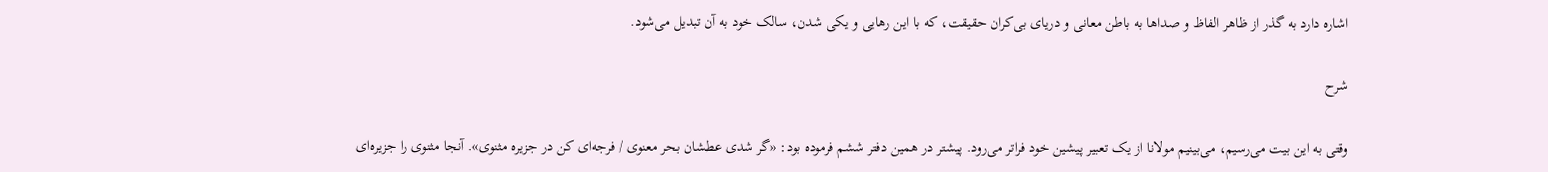اشاره دارد به گذر از ظاهر الفاظ و صداها به باطن معانی و دریای بی‌کران حقیقت، که با این رهایی و یکی شدن، سالک خود به آن تبدیل می‌شود.

شرح

وقتی به این بیت می‌رسیم، می‌بینیم مولانا از یک تعبیر پیشین خود فراتر می‌رود. پیشتر در همین دفتر ششم فرموده بود: «گر شدی عطشان بحر معنوی / فرجه‌ای کن در جزیره مثنوی». آنجا مثنوی را جزیره‌ای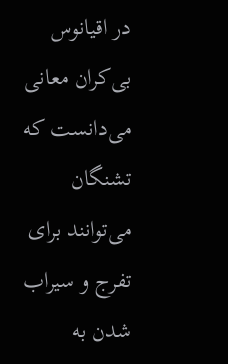در اقیانوس بی‌کران معانی می‌دانست که تشنگان می‌توانند برای تفرج و سیراب شدن به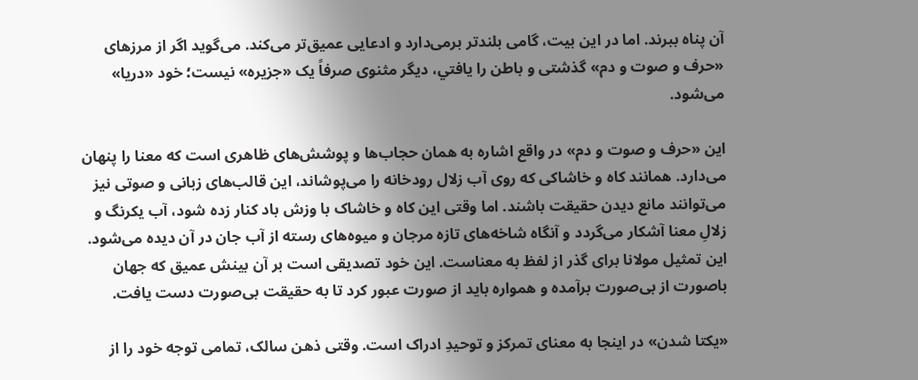آن پناه ببرند. اما در این بیت، گامی بلندتر برمی‌دارد و ادعایی عمیق‌تر می‌کند. می‌گوید اگر از مرزهای «حرف و صوت و دم» گذشتی و باطن را یافتي، دیگر مثنوی صرفاً یک «جزیره» نیست؛ خود «دریا» می‌شود.

این «حرف و صوت و دم» در واقع اشاره به همان حجاب‌ها و پوشش‌های ظاهری است که معنا را پنهان می‌دارد. همانند کاه و خاشاکی که روی آب زلال رودخانه را می‌پوشاند، این قالب‌های زبانی و صوتی نیز می‌توانند مانع دیدن حقیقت باشند. اما وقتی این کاه و خاشاک با وزش باد کنار زده شود، آب یکرنگ و زلالِ معنا آشکار می‌گردد و آنگاه شاخه‌های تازه مرجان و میوه‌های رسته از آب جان در آن دیده می‌شود. این تمثیل مولانا برای گذر از لفظ به معناست. این خود تصدیقی است بر آن بینش عمیق که جهان باصورت از بی‌صورت برآمده و همواره باید از صورت عبور کرد تا به حقیقت بی‌صورت دست یافت.

«یکتا شدن» در اینجا به معنای تمرکز و توحیدِ ادراک است. وقتی ذهن سالک، تمامی توجه خود را از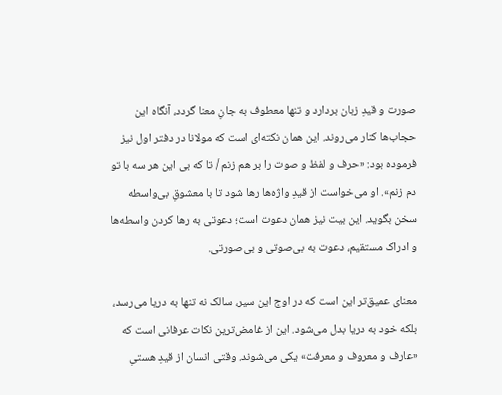صورت و قیدِ زبان بردارد و تنها معطوف به جانِ معنا گردد، آنگاه این حجاب‌ها کنار می‌روند. این همان نکته‌ای است که مولانا در دفتر اول نیز فرموده بود: «حرف و لفظ و صوت را بر هم زنم / تا که بی این هر سه با تو دم زنم». او می‌خواست از قیدِ واژه‌ها رها شود تا با معشوقِ بی‌واسطه سخن بگوید. این بیت نیز همان دعوت است؛ دعوتی به رها کردن واسطه‌ها و ادراک مستقیم، دعوت به بی‌صوتی و بی‌صورتی.

معنای عمیق‌تر این است که در اوج این سیر، سالک نه تنها به دریا می‌رسد، بلکه خود به دریا بدل می‌شود. این از غامض‌ترین نکات عرفانی است که «عارف و معروف و معرفت» یکی می‌شوند. وقتی انسان از قیدِ هستیِ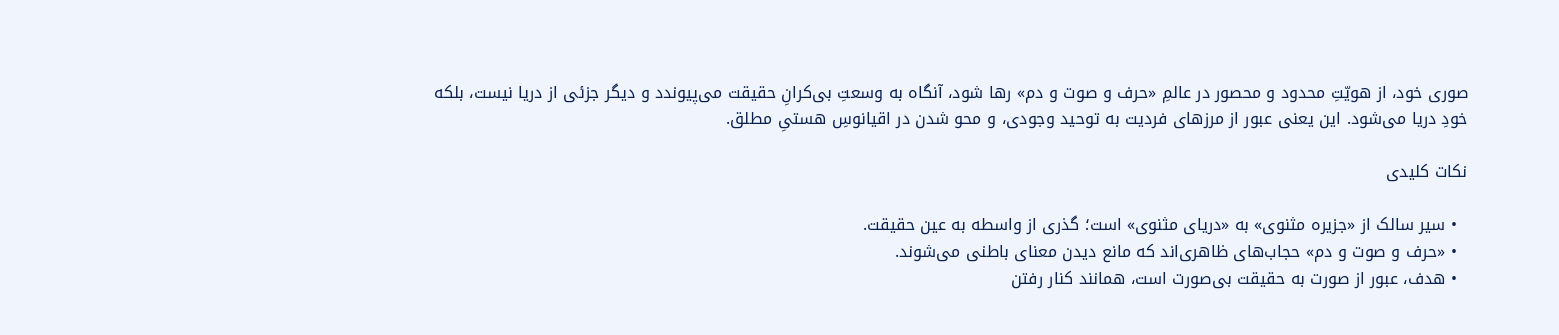صوری خود، از هویّتِ محدود و محصور در عالمِ «حرف و صوت و دم» رها شود، آنگاه به وسعتِ بی‌کرانِ حقیقت می‌پیوندد و دیگر جزئی از دریا نیست، بلکه خودِ دریا می‌شود. این یعنی عبور از مرزهای فردیت به توحید وجودی، و محو شدن در اقیانوسِ هستیِ مطلق.

نکات کلیدی

  • سیر سالک از «جزیره مثنوی» به «دریای مثنوی» است؛ گذری از واسطه به عین حقیقت.
  • «حرف و صوت و دم» حجاب‌های ظاهری‌اند که مانع دیدن معنای باطنی می‌شوند.
  • هدف، عبور از صورت به حقیقت بی‌صورت است، همانند کنار رفتن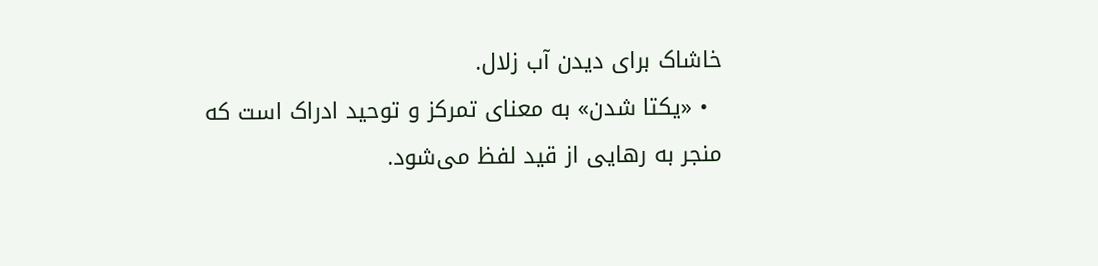خاشاک برای دیدن آب زلال.
  • «یکتا شدن» به معنای تمرکز و توحید ادراک است که منجر به رهایی از قید لفظ می‌شود.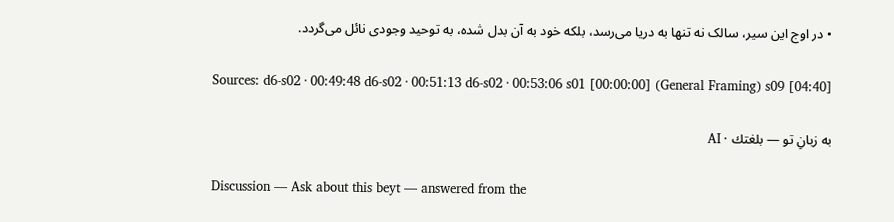• در اوج این سیر، سالک نه تنها به دریا می‌رسد، بلکه خود به آن بدل شده، به توحید وجودی نائل می‌گردد.

Sources: d6-s02 · 00:49:48 d6-s02 · 00:51:13 d6-s02 · 00:53:06 s01 [00:00:00] (General Framing) s09 [04:40]

به زبانِ تو — بلغتك · AI

Discussion — Ask about this beyt — answered from the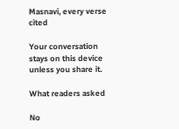Masnavi, every verse cited

Your conversation stays on this device unless you share it.

What readers asked

No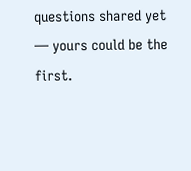questions shared yet — yours could be the first.